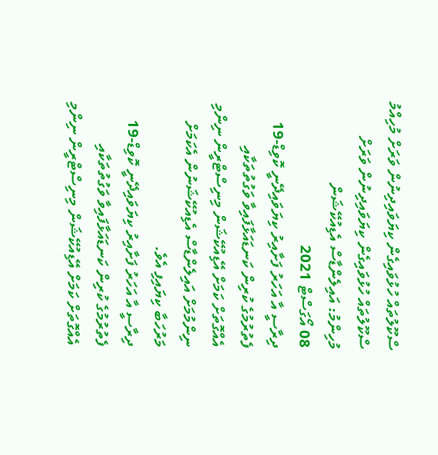ސްކޫލުތައް ހުޅުވައިގެން ކިޔަވައިދިނުން ވަރަށް މުހިއްމު
ސްކޫލުތައް ހުޅުވައިގެން ކިޔަވައިދިނުން ވަރަށް މުހިންމު: އައިލެންޑާސް އެޑިއުކޭޝަން
08 އޯގަސްޓް 2021
ދިރާސީ އާ އަހަރު ފަށާއިރު ކިޔަވައިދޭނީ ކޮވިޑް-19 ފެތުރުމުގެ ކުރިން ކަނޑައަޅާފައިވާ ވަގުތުތަކާއި އެއްގޮތަށް ކަމަށް އޭޑިއުކޭޝަން މިނިސްޓްރީން ނިންމި ނިންމުމަށް އައިލެންޑާސް އެޑިއުކޭޝަނުން އެކަމަށް މަރުހަބާ ކިޔައިފި އެވެ.
ދިރާސީ އާ އަހަރު ފަށާއިރު ކިޔަވައިދޭނީ ކޮވިޑް-19 ފެތުރުމުގެ ކުރިން ކަނޑައަޅާފައިވާ ވަގުތުތަކާއި އެއްގޮތަށް ކަމަށް އޭޑިއުކޭޝަން މިނިސްޓްރީން ނިންމި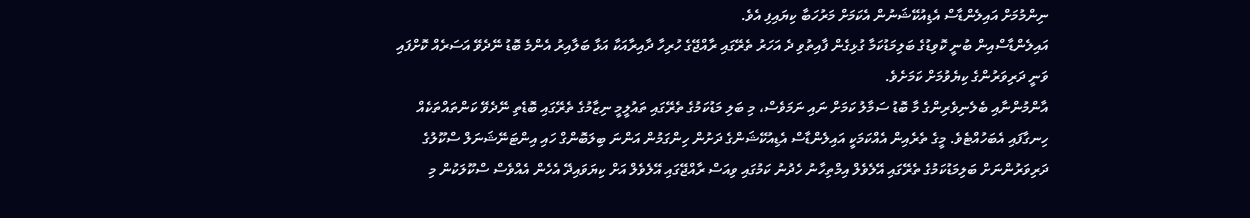ނިންމުމަށް އައިލެންޑާސް އެޑިއުކޭޝަނުން އެކަމަށް މަރުހަބާ ކިޔައިފި އެވެ.
އައިލެންޑާސްއިން ބުނީ ކޮވިޑުގެ ބަލިމަޑުކަމާ ގުޅިގެން ފާއިތުވި ދެ އަހަރު ތެރޭގައި ރާއްޖޭގެ ހުރިހާ ދާއިރާއަކާ އަޅާ ބަލާއިރު އެންމެ ބޮޑު ނޭދެވޭ އަސަރެއް ކޮށްފައި ވަނީ ދަރިވަރުންގެ ކިޔެވުމަށް ކަމަށެވެ.
އާންމުންނާއި ބެލެނިވެރިންގެ މާ ބޮޑު ސަމާލު ކަމަށް ނައި ނަމަވެސް، މި ބަލި މަޑުކަމުގެ ތެރޭގައި ތައުލީމީ ނިޒާމުގެ ތެރޭގައި ބޮޑެތި ނޭދެވޭ ކަންތައްތަކެއް ހިނގާފައި އެބަހުއްޓެވެ. މީގެ ތެރެއިން އެއްކަމަކީ އައިލެންޑާސް އެޑިއުކޭޝަންގެ ދަށުން ހިންގަމުން އަންނަ ބިލަބޮންގް ހައި އިންޓަނޭޝަނަލް ސްކޫލުގެ ދަރިވަރުންނަށް ބަލިމަޑުކަމުގެ ތެރޭގައި އޭލެވެލް އިމްތިހާނު ހެދުނު ކަމުގައި ވިއަސް ރާއްޖޭގައި އޭލެވެލް އަށް ކިޔަވައިދޭ އެހެން އެއްވެސް ސްކޫލަކުން މި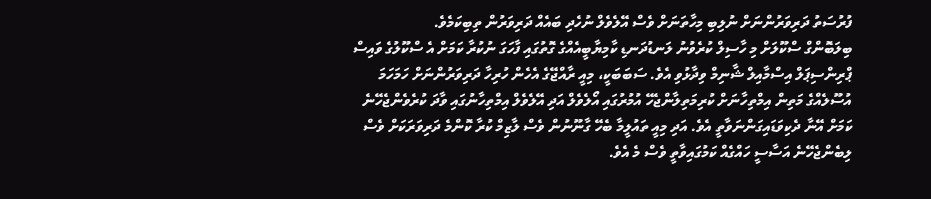ފުރުސަތު ދަރިވަރުންނަށް ނުލިބި މިހާތަނަށް ވެސް އޭލެވެލް ނުހެދި ބައެއް ދަރިވަރުން ތިބިކަމެވެ.
ބިލަބޮންގް ސްކޫލަށް މި ހާސިލް ކުރެވުނު ލަނޑުދަނޑި ކާމިޔާބީއެއްގެ ގޮތުގައި ފާހަގަ ނުކުރާ ކަމަށް އެ ސްކޫލުގެ ވައިސް ޕްރިންސިޕަލް އިސްމާއިލް ޝާނިމް ވިދާޅުވި އެވެ. ސަބަބަކީ، މިއީ ރާއްޖޭގެ އެހެން ހުރިހާ ދަރިވަރުންނަށް ހަމަހަމަ އުސޫލެއްގެ މަތިން އިމްތިހާނަށް ކުރިމަތިލާންޖެހޭ އުމުރުގައި އޯލެވެލް އަދި އޭލެވެލް އިމްތިހާނުގައި ވާދަ ކުރެވެންޖެހޭނެ ކަމަށް އޭނާ ދެކިވަޑައިގަންނަވާތީ އެވެ. އަދި މިއީ ތައުލީމާ ބެހޭ ގާނޫނުން ވެސް ލާޒިމް ކުރާ ކޮންމެ ދަރިވަރަކަށް ވެސް ލިބެންޖެހޭނެ އަސާސީ ހައްގެއް ކަމުގައިވާތީ ވެސް މެ އެވެ.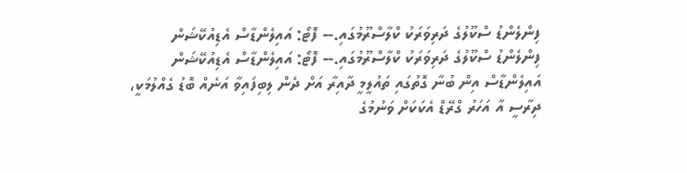ފިންލެންޑު ސްކޫލުގެ ދަރިވަރަކު ކްލާސްރޫމުގައި.-- ފޮޓޯ: އައިލެންޑާސް އެޑިއުކޭޝަން
ފިންލެންޑު ސްކޫލުގެ ދަރިވަރަކު ކްލާސްރޫމުގައި.-- ފޮޓޯ: އައިލެންޑާސް އެޑިއުކޭޝަން
އައިލެންޑާސް އިން ބުނާ ގޮތުގައި ތައުލީމީ ދާއިރާ އަށް ދެން ލިބިފައިވާ އަނެއް ބޮޑު ގެއްލުމަކީ، ދިރާސީ އާ އަހަރު ގްރޭޑް އެކަކަށް ވަނުމުގެ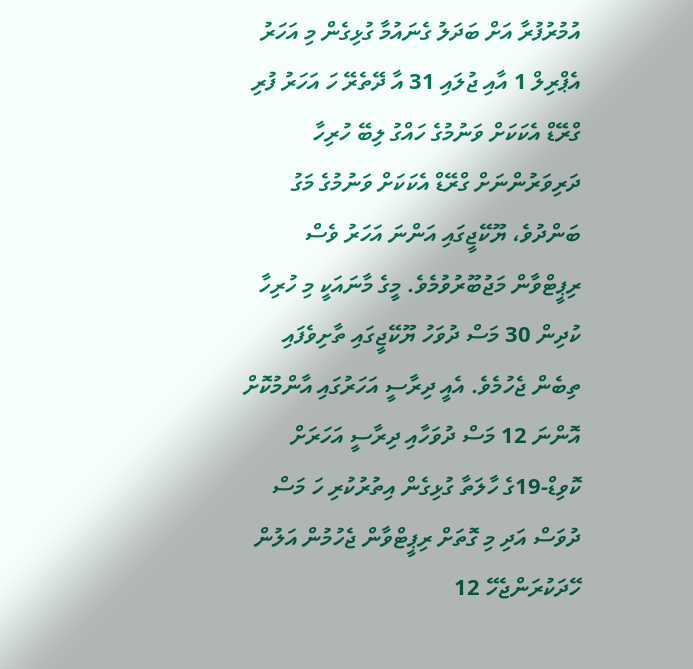އުމުރުފުރާ އަށް ބަދަލު ގެނައުމާ ގުޅިގެން މި އަހަރު އެޕްރިލް 1 އާއި ޖުލައި 31 އާ ދޭތެރޭ ހަ އަހަރު ފުރި ގްރޭޑް އެކަކަށް ވަނުމުގެ ހައްގު ލިބޭ ހުރިހާ ދަރިވަރުންނަށް ގްރޭޑް އެކަކަށް ވަނުމުގެ މަގު ބަންދުވެ، ޔޫކޭޖީގައި އަންނަ އަހަރު ވެސް ރިޕީޓްވާން މަޖުބޫރުވުމެވެ. މީގެ މާނައަކީ މި ހުރިހާ ކުދިން 30 މަސް ދުވަހު ޔޫކޭޖީގައި ތާށިވެފައި ތިބެން ޖެހުމެވެ. އެއީ ދިރާސީ އަހަރުގައި އާންމުކޮށް އޮންނަ 12 މަސް ދުވަހާއި ދިރާސީ އަހަރަށް ކޮވިޑް-19ގެ ހާލަތާ ގުޅިގެން އިތުރުކުރި ހަ މަސް ދުވަސް އަދި މި ގޮތަށް ރިޕީޓްވާން ޖެހުމުން އަލުން ހޭދަކުރަންޖެހޭ 12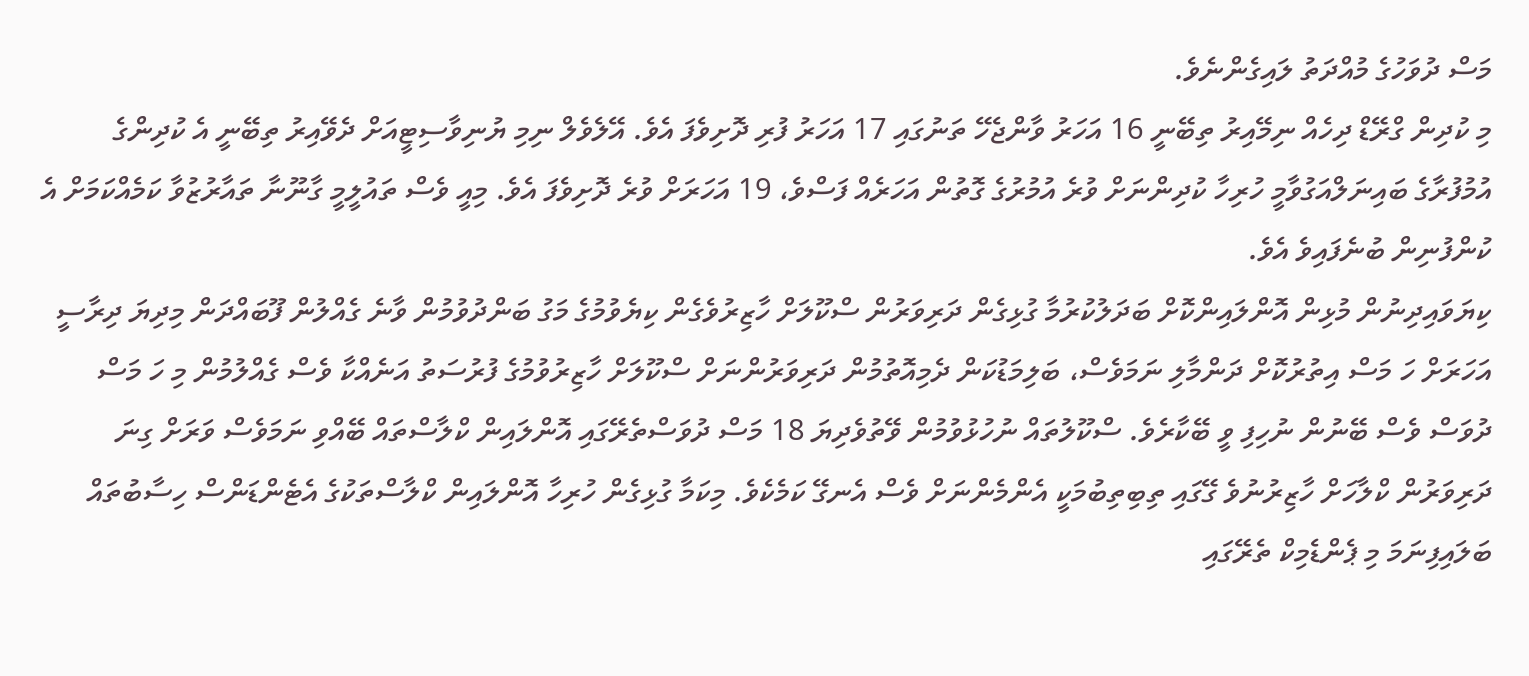މަސް ދުވަހުގެ މުއްދަތު ލައިގެންނެވެ.
މި ކުދިން ގްރޭޑް ދިހެއް ނިމޭއިރު ތިބޭނީ 16 އަހަރު ވާންޖެހޭ ތަނުގައި 17 އަހަރު ފުރި ދޮށިވެފަ އެވެ. އޭލެވެލް ނިމި ޔުނިވާސިޓީއަށް ދެވޭއިރު ތިބޭނީ އެ ކުދިންގެ އުމުފުރާގެ ބައިނަލްއަގުވާމީ ހުރިހާ ކުދިންނަށް ވުރެ އުމުރުގެ ގޮތުން އަހަރެއް ފަސްވެ، 19 އަހަރަށް ވުރެ ދޮށިވެފަ އެވެ. މިއީ ވެސް ތައުލީމީ ގާނޫނާ ތައާރުޒުވާ ކަމެއްކަމަށް އެ ކުންފުނިން ބުނެފައިވެ އެވެ.
ކިޔަވައިދިނުން މުޅިން އޮންލައިންކޮށް ބަދަލުކުރުމާ ގުޅިގެން ދަރިވަރުން ސްކޫލަށް ހާޒިރުވެގެން ކިޔެވުމުގެ މަގު ބަންދުވުމުން ވާނެ ގެއްލުން ފޫބައްދަން މިދިޔަ ދިރާސީ އަހަރަށް ހަ މަސް އިތުރުކޮށް ދަންމާލި ނަމަވެސް، ބަލިމަޑުކަން ދެމިއޮތުމުން ދަރިވަރުންނަށް ސްކޫލަށް ހާޒިރުވުމުގެ ފުރުސަތު އަނެއްކާ ވެސް ގެއްލުމުން މި ހަ މަސް ދުވަސް ވެސް ބޭނުން ނުހިފި ވީ ބޭކާރެވެ. ސްކޫލުތައް ނުހުޅުވުމުން ވޭތުވެދިޔަ 18 މަސް ދުވަސްތެރޭގައި އޮންލައިން ކްލާސްތައް ބޭއްވި ނަމަވެސް ވަރަށް ގިނަ ދަރިވަރުން ކްލާހަށް ހާޒިރުނުވެ ގޭގައި ތިބިތިބުމަކީ އެންމެންނަށް ވެސް އެނގޭ ކަމެކެވެ. މިކަމާ ގުޅިގެން ހުރިހާ އޮންލައިން ކްލާސްތަކުގެ އެޓެންޑަންސް ހިސާބުތައް ބަލައިފިނަމަ މި ޕެންޑެމިކް ތެރޭގައި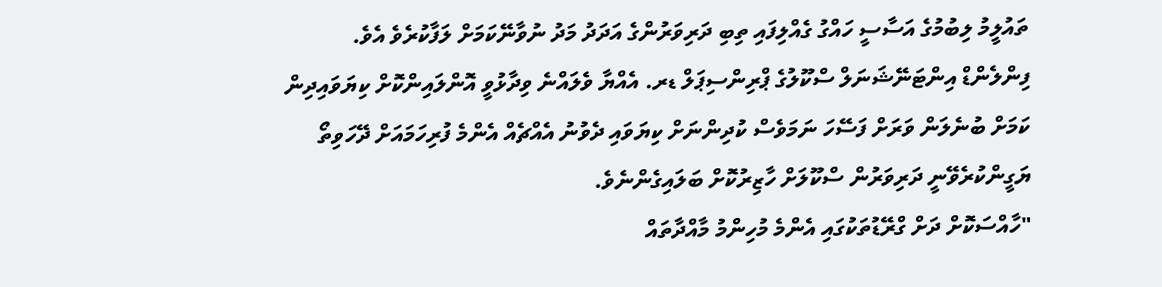ތައުލީމު ލިބުމުގެ އަސާސީ ހައްގު ގެއްލިފައި ތިބި ދަރިވަރުންގެ އަދަދު މަދު ނުވާނޭކަމަށް ލަފާކުރެވެ އެވެ.
ފިންލެންޑް އިންޓަނޭޝަނަލް ސްކޫލުގެ ޕްރިންސިޕަލް ޑރ. އެއްޔާ ވެލައްނެ ވިދާޅުވީ އޮންލައިންކޮށް ކިޔަވައިދިން ކަމަށް ބުނެލަން ވަރަށް ފަސޭހަ ނަމަވެސް ކުދިންނަށް ކިޔަވައި ދެވުނު އެއްޗެއް އެންމެ ފުރިހަމައަށް ދޭހަވިތޯ ޔަގީންކުރެވޭނީ ދަރިވަރުން ސްކޫލަށް ހާޒިރުކޮށް ބަލައިގެންނެވެ.
"ހާއްސަކޮށް ދަށް ގްރޭޑުތަކުގައި އެންމެ މުހިންމު މާއްދާތައް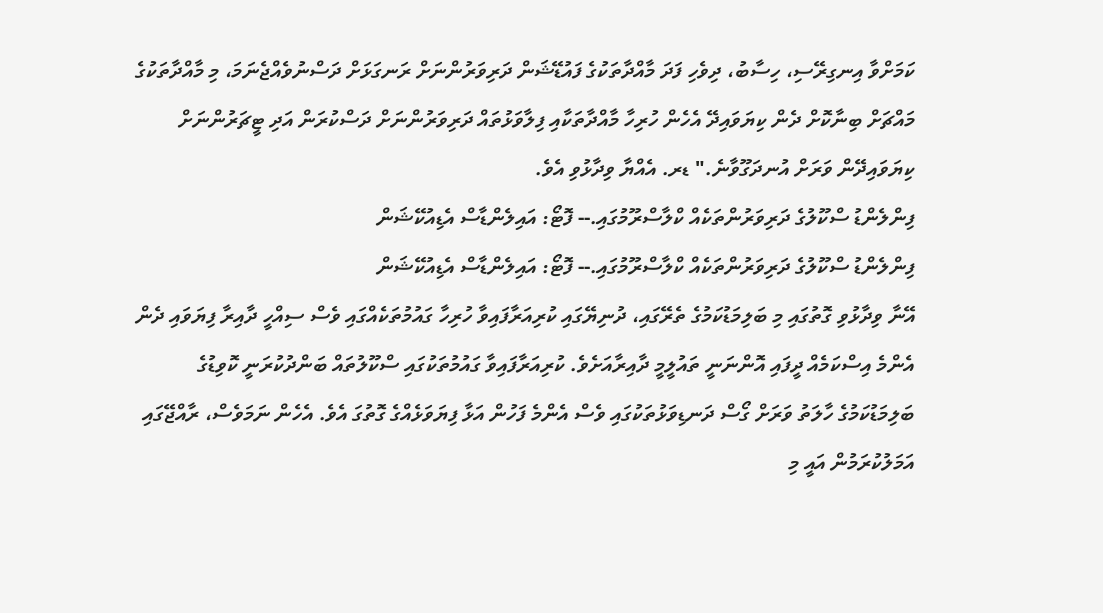ކަމަށްވާ އިނގިރޭސި، ހިސާބު، ދިވެހި ފަދަ މާއްދާތަކުގެ ފައުޑޭޝަން ދަރިވަރުންނަށް ރަނގަޅަށް ދަސްނުވެއްޖެނަމަ، މި މާއްދާތަކުގެ މައްޗަށް ބިނާކޮށް ދެން ކިޔަވައިދޭ އެހެން ހުރިހާ މާއްދާތަކާއި ފިލާވަޅުތައް ދަރިވަރުންނަށް ދަސްކުރަން އަދި ޓީޗަރުންނަށް ކިޔަވައިދޭން ވަރަށް އުނދަގޫވާނެ." ޑރ. އެއްޔާ ވިދާޅުވި އެވެ.
ފިންލެންޑު ސްކޫލުގެ ދަރިވަރުންތަކެއް ކްލާސްރޫމުގައި.-- ފޮޓޯ: އައިލެންޑާސް އެޑިއުކޭޝަން
ފިންލެންޑު ސްކޫލުގެ ދަރިވަރުންތަކެއް ކްލާސްރޫމުގައި.-- ފޮޓޯ: އައިލެންޑާސް އެޑިއުކޭޝަން
އޭނާ ވިދާޅުވި ގޮތުގައި މި ބަލިމަޑުކަމުގެ ތެރޭގައި، ދުނިޔޭގައި ކުރިއަރާފައިވާ ހުރިހާ ގައުމުތަކެއްގައި ވެސް ސިއްހީ ދާއިރާ ފިޔަވައި ދެން އެންމެ އިސްކަމެއް ދީފައި އޮންނަނީ ތައުލީމީ ދާއިރާއަށެވެ. ކުރިއަރާފައިވާ ގައުމުތަކުގައި ސްކޫލުތައް ބަންދުކުރަނީ ކޮވިޑުގެ ބަލިމަޑުކަމުގެ ހާލަތު ވަރަށް ގޯސް ދަނޑިވަޅުތަކުގައި ވެސް އެންމެ ފަހުން އަޅާ ފިޔަވަޅެއްގެ ގޮތުގަ އެވެ. އެހެން ނަމަވެސް، ރާއްޖޭގައި އަމަލުކުރަމުން އައީ މި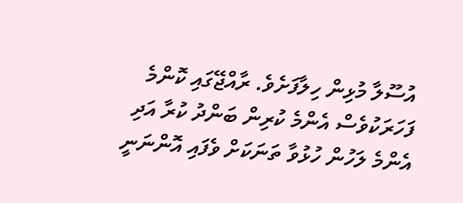އުސޫލާ މުޅިން ހިލާފަށެވެ. ރާއްޖޭގައި ކޮންމެ ފަހަރަކުވެސް އެންމެ ކުރިން ބަންދު ކުރާ އަދި އެންމެ ލަހުން ހުޅުވާ ތަނަކަށް ވެފައި އޮންނަނީ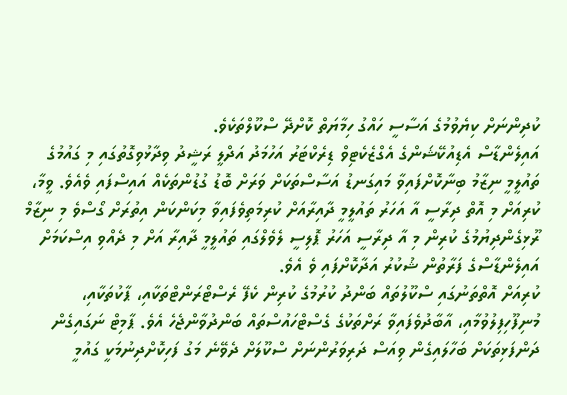ކުދިންނަށް ކިޔެވުމުގެ އަސާސީ ހައްގު ހިމާޔަތް ކޮށްދޭ ސްކޫލްތަކެވެ.
އައިލެންޑާސް އެޑިއުކޭޝަންގެ އެގްޒެކެޓިވް ޑިރެކްޓަރު އަހުމަދު އަދްލީ ރަޝީދު ވިދާޅުވިގޮތުގައި މި ގައުމުގެ ތައުލީމީ ނިޒާމު ބިނާކޮށްފައިވާ މައިގަނޑު އަސާސްތަކަށް ވަރަށް ބޮޑު ގުޑުންތަކެއް އައިސްފައި ވެއެވެ. ވީމާ، ކުރިއަށް މި އޮތް ދިރާސީ އާ އަހަރު ތައުލީމީ ދާއިރާއަށް ކުރިމަތިވެފައިވާ މިކަންކަން އިތުރަށް ގޯސްވެ މި ނިޒާމް ރޫޅިގެންދިޔުމުގެ ކުރިން މި އާ ދިރާސީ އަހަރު ޕޮލިސީ ލެވެލްގައި ތައުލީމީ ދާއިރާ އަށް މި ދެއްވި އިސްކަމަށް އައިލެންޑާސްގެ ފަރާތުން ޝުކުރު އަދާކޮށްފައި ވެ އެވެ.
ކުރިއަށް އޮތްތަނުގައި ސްކޫލުތައް ބަންދު ކުރުމުގެ ކުރިން ކެފޭ ރެސްޓޯރަންޓްތަކާއި، ޕާކުތަކާއި، މުނިފޫހިފިލުވުމާއި، އާބާދުވެފައިވާ ރަށްތަކުގެ ގެސްޓްހައުސްތައް ބަންދުވާންޖެހެ އެވެ. ޕާމިޓް ނަގައިގެން ދަންފަޅިތަކަށް ބަހާލައިގެން ވިއަސް ދަރިވަރުންނަށް ސްކޫލަށް ދެވޭނެ މަގު ފަހިކޮށްދިނުމަކީ ގައުމީ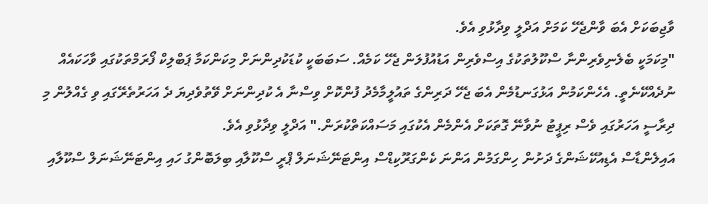ވާޖިބަކަށް އެބަ ވާންޖެހޭ ކަމަށް އަދްލީ ވިދާޅުވި އެވެ.
"މިކަމަކީ ބެލެނިވެރިންނާ ސްކޫލުތަކުގެ އިސްވެރިން އަޑުއުފުލަން ޖެހޭ ކަމެއް. ސަބަބަކީ ކުޑަކުދިންނަށް މިކަންކަމާ ޕަބްލިކް ފޯރަމްތަކުގައި ވާހަކައެއް ނުދެއްކޭނެތީ. އެހެންކަމުން އަޅުގަނޑުމެން އެބަ ޖެހޭ ދަރިންގެ ތައުލީމާމެދު ފުންކޮށް ވިސްނާ އެ ކުދިންނަށް ވޭތުވެދިޔަ ދެ އަހަރުތެރޭގައި ވި ގެއްލުން މި ދިރާސީ އަހަރުގައި ވެސް ރިޕީޓު ނުވާނޭ ގޮތަކަށް އެންމެން އެކުގައި މަސައްކަތްކުރަން." އަދްލީ ވިދާޅުވި އެވެ.
އައިލެންޑާސް އެޑިއުކޭޝަންގެ ދަށުން ހިންގަމުން އަންނަ ކެންގަރޫކިޑްސް އިންޓަނޭޝަނަލް ޕްރީ ސްކޫލާއި ބިލަބޮންގު ހައި އިންޓަނޭޝަނަލް ސްކޫލާއި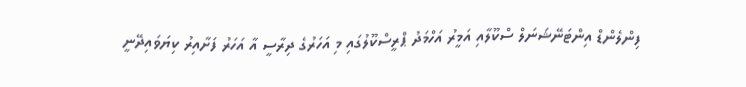ފިންލެންޑް އިންޓަނޭޝަނަލް ސްކޫލާއި އަމީރު އަހްމަދު ޕްރީސްކޫލުގައި މި އަހަރުގެ ދިރާސީ އާ އަހަރު ފަށާއިރު ކިޔަވައިދޭނީ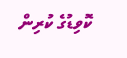ކޮވިޑުގެ ކުރިން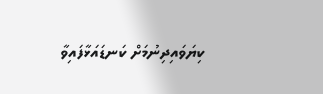ކިޔަވައިދިނުމަށް ކަނޑައަޅާފައިވާ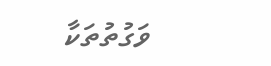ވަގުތުތަކާ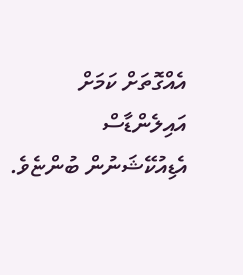އެއްގޮތަށް ކަމަށް އައިލެންޑާސް އެޑިއުކޭޝަނުން ބުންޏެވެ.